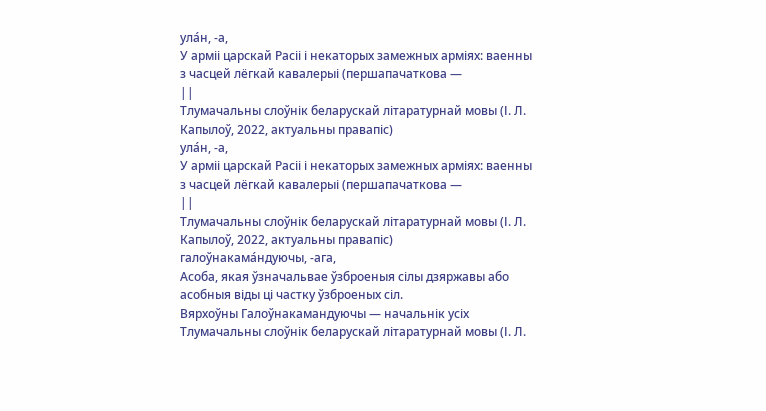ула́н, -а,
У арміі царскай Расіі і некаторых замежных арміях: ваенны з часцей лёгкай кавалерыі (першапачаткова —
||
Тлумачальны слоўнік беларускай літаратурнай мовы (І. Л. Капылоў, 2022, актуальны правапіс)
ула́н, -а,
У арміі царскай Расіі і некаторых замежных арміях: ваенны з часцей лёгкай кавалерыі (першапачаткова —
||
Тлумачальны слоўнік беларускай літаратурнай мовы (І. Л. Капылоў, 2022, актуальны правапіс)
галоўнакама́ндуючы, -ага,
Асоба, якая ўзначальвае ўзброеныя сілы дзяржавы або асобныя віды ці частку ўзброеных сіл.
Вярхоўны Галоўнакамандуючы — начальнік усіх
Тлумачальны слоўнік беларускай літаратурнай мовы (І. Л.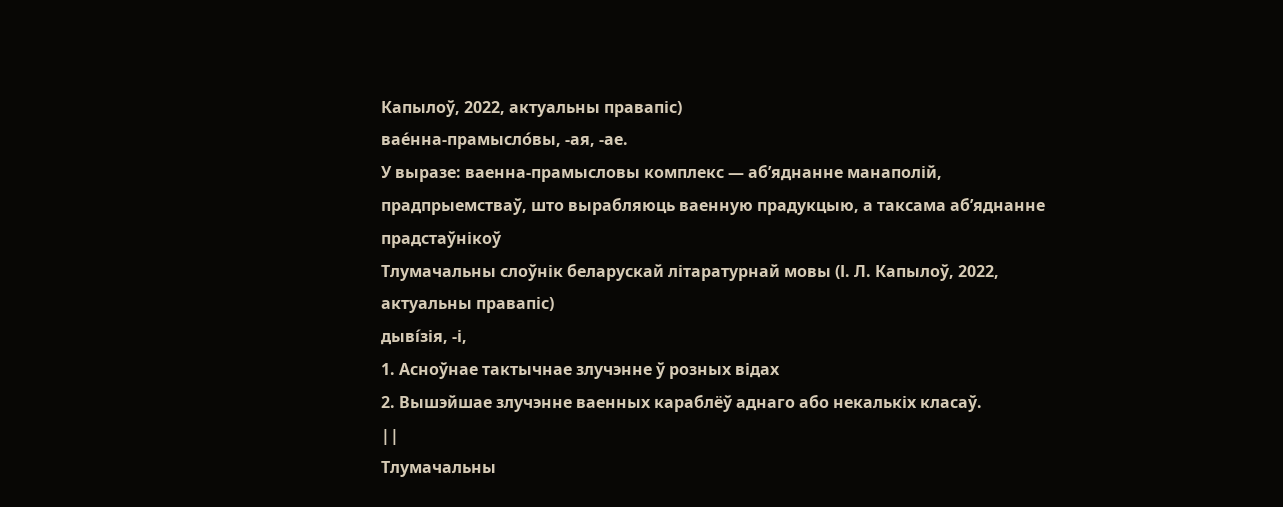Капылоў, 2022, актуальны правапіс)
вае́нна-прамысло́вы, -ая, -ае.
У выразе: ваенна-прамысловы комплекс — аб’яднанне манаполій, прадпрыемстваў, што вырабляюць ваенную прадукцыю, а таксама аб’яднанне прадстаўнікоў
Тлумачальны слоўнік беларускай літаратурнай мовы (І. Л. Капылоў, 2022, актуальны правапіс)
дыві́зія, -і,
1. Асноўнае тактычнае злучэнне ў розных відах
2. Вышэйшае злучэнне ваенных караблёў аднаго або некалькіх класаў.
||
Тлумачальны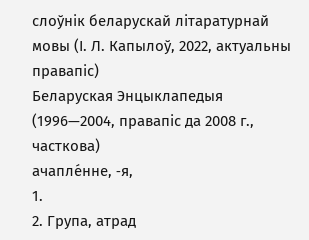слоўнік беларускай літаратурнай мовы (І. Л. Капылоў, 2022, актуальны правапіс)
Беларуская Энцыклапедыя (1996—2004, правапіс да 2008 г., часткова)
ачапле́нне, ‑я,
1.
2. Група, атрад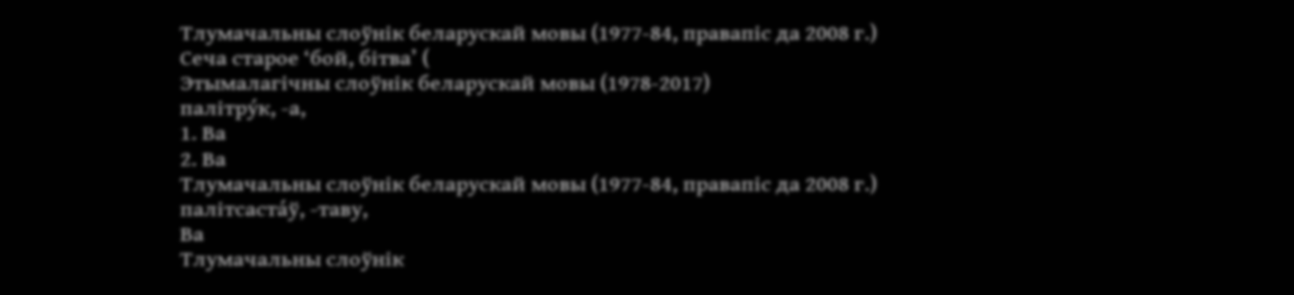Тлумачальны слоўнік беларускай мовы (1977-84, правапіс да 2008 г.)
Сеча старое ‘бой, бітва’ (
Этымалагічны слоўнік беларускай мовы (1978-2017)
палітру́к, ‑а,
1. Ва
2. Ва
Тлумачальны слоўнік беларускай мовы (1977-84, правапіс да 2008 г.)
палітсаста́ў, ‑таву,
Ва
Тлумачальны слоўнік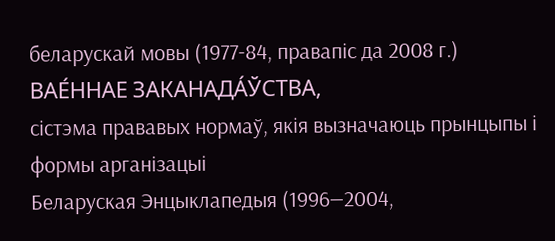беларускай мовы (1977-84, правапіс да 2008 г.)
ВАЕ́ННАЕ ЗАКАНАДА́ЎСТВА,
сістэма прававых нормаў, якія вызначаюць прынцыпы і формы арганізацыі
Беларуская Энцыклапедыя (1996—2004,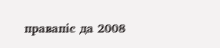правапіс да 2008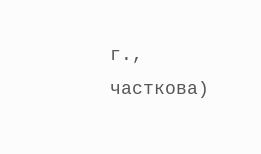г., часткова)